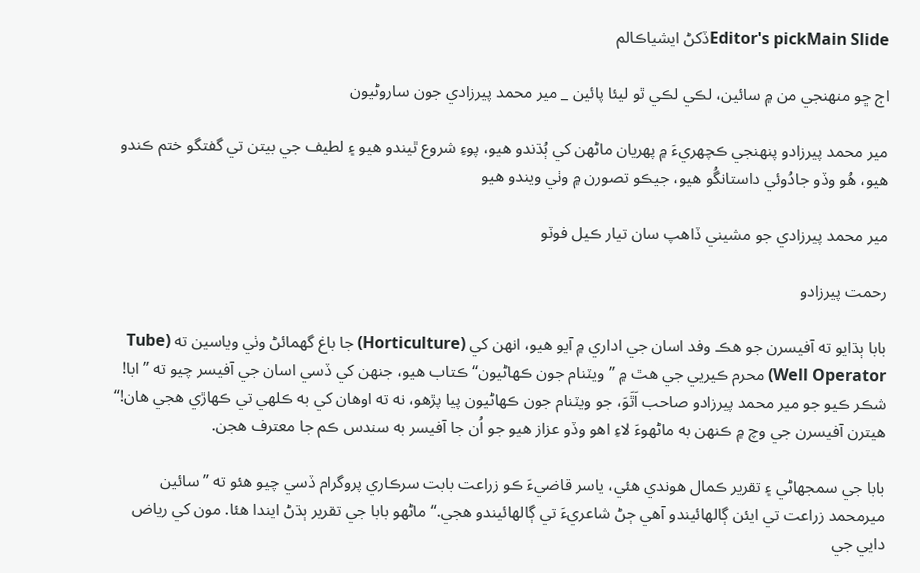Editor's pickMain Slideڏکڻ ايشياڪالم

اڄ ڇو منهنجي من ۾ سائين، لڪي لڪي ٿو ليئا پائين _ مير محمد پيرزادي جون ساروڻيون

مير محمد پيرزادو پنهنجي ڪچهريءَ ۾ پهريان ماڻهن کي ٻُڌندو هيو، پوءِ شروع ٿيندو هيو ۽ لطيف جي بيتن تي گفتگو ختم ڪندو هيو، هُو وڏو جادُوئي داستانگُو هيو، جيڪو تصورن ۾ وٺي ويندو هيو

مير محمد پيرزادي جو مشيني ڏاھپ سان تيار ڪيل فوٽو

رحمت پيرزادو

بابا ٻڌايو ته آفيسرن جو هڪ وفد اسان جي اداري ۾ آيو هيو، انهن کي (Horticulture) جا باغ گھمائڻ وٺي وياسين ته (Tube Well Operator) محرم ڪيريي جي هٿ ۾ ”ويٽنام جون ڪهاڻيون“ ڪتاب هيو، جنهن کي ڏسي اسان جي آفيسر چيو ته ”ابا! شڪر ڪيو جو مير محمد پيرزادو صاحب اَٿَوَ، جو ويٽنام جون ڪهاڻيون پيا پڙهو، نه ته اوهان کي به ڪلهي تي ڪهاڙي هجي هان!“ هيترن آفيسرن جي وچ ۾ ڪنهن به ماڻهوءَ لاءِ اهو وڏو عزاز هيو جو اُن جا آفيسر به سندس ڪم جا معترف هجن.

بابا جي سمجھاڻي ۽ تقرير ڪمال هوندي هئي، ياسر قاضيءَ ڪو زراعت بابت سرڪاري پروگرام ڏسي چيو هئو ته ”سائين ميرمحمد زراعت تي ايئن ڳالهائيندو آهي ڄڻ شاعريءَ تي ڳالهائيندو هجي.“ ماڻهو بابا جي تقرير ٻڌڻ ايندا هئا. مون کي رياض دايي جي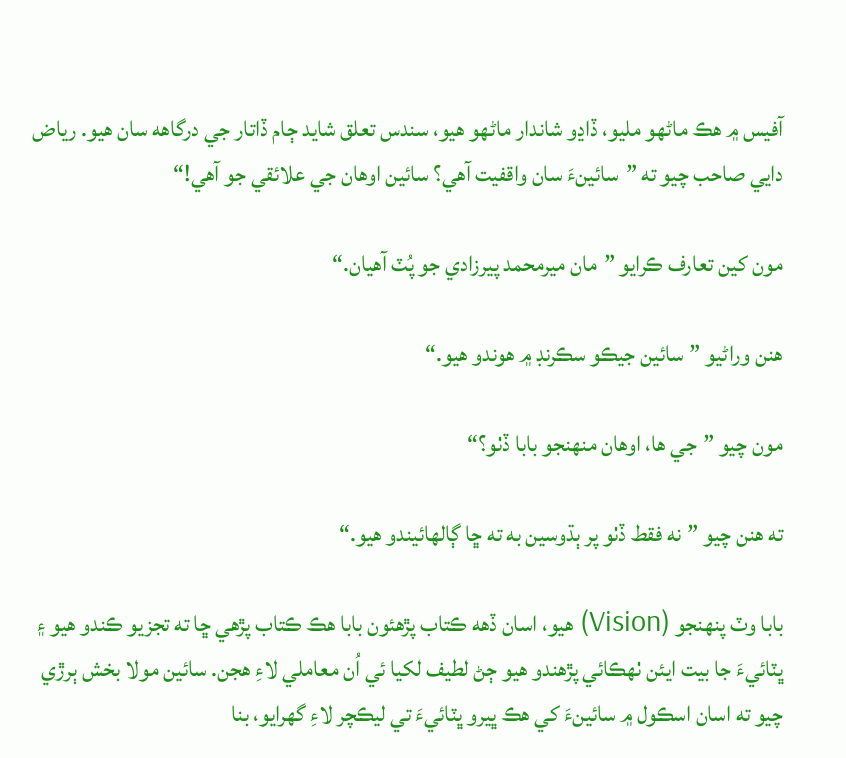آفيس ۾ هڪ ماڻهو مليو، ڏاڍو شاندار ماڻهو هيو، سندس تعلق شايد ڄام ڏاتار جي درگاهه سان هيو. رياض دايي صاحب چيو ته ”سائينءَ سان واقفيت آهي؟ سائين اوهان جي علائقي جو آهي!“

مون کين تعارف ڪرايو ”مان ميرمحمد پيرزادي جو پُٽ آهيان.“

هنن وراڻيو ”سائين جيڪو سڪرنڊ ۾ هوندو هيو.“

مون چيو ”جي ها، اوهان منهنجو بابا ڏٺو؟“

ته هنن چيو ”نه فقط ڏٺو پر ٻڌوسين به ته ڇا ڳالهائيندو هيو.“

بابا وٽ پنهنجو (Vision) هيو، اسان ڏهه ڪتاب پڙهئون بابا هڪ ڪتاب پڙهي ڇا ته تجزيو ڪندو هيو ۽ ڀٽائيءَ جا بيت ايئن ٺهڪائي پڙهندو هيو ڄڻ لطيف لکيا ئي اُن معاملي لاءِ هجن. سائين مولا بخش ٻرڙي چيو ته اسان اسڪول ۾ سائينءَ کي هڪ ڀيرو ڀٽائيءَ تي ليڪچر لاءِ گھرايو، بنا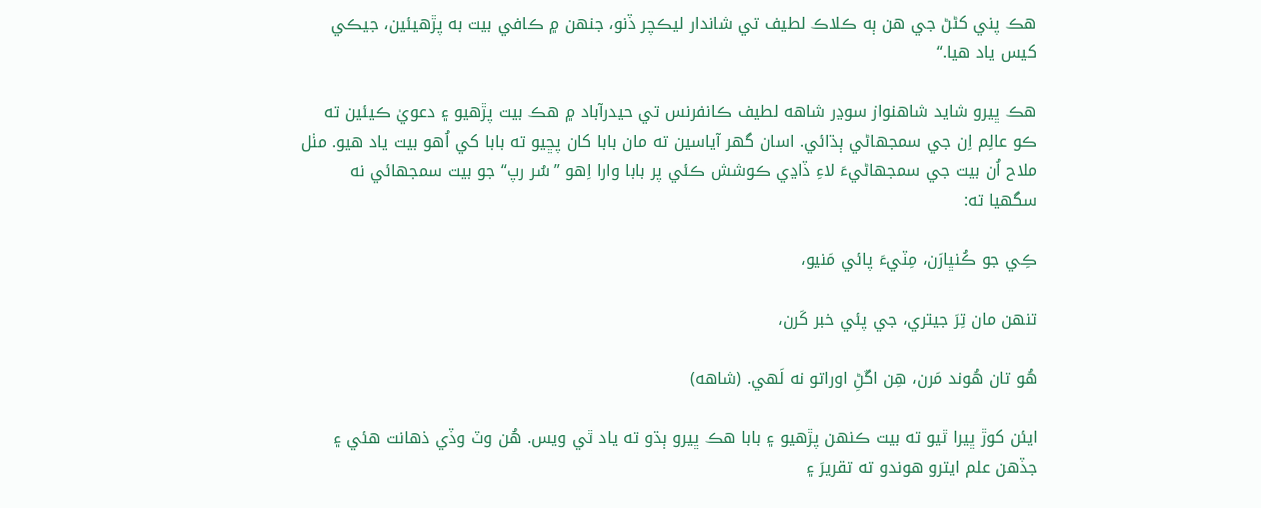هڪ پني کڻڻ جي هن ٻه ڪلاڪ لطيف تي شاندار ليڪچر ڏنو، جنهن ۾ ڪافي بيت به پڙهيئين، جيڪي کيس ياد هيا.“

هڪ ڀيرو شايد شاهنواز سوڍر شاهه لطيف ڪانفرنس تي حيدرآباد ۾ هڪ بيت پڙهيو ۽ دعويٰ ڪيئين ته ڪو عالِم اِن جي سمجھاڻي ٻڌائي. اسان گھر آياسين ته مان بابا کان پڇيو ته بابا کي اُهو بيت ياد هيو. مٺل ملاح اُن بيت جي سمجھاڻيءَ لاءِ ڏاڍي ڪوشش ڪئي پر بابا وارا اِهو ”سُر رپ“ جو بيت سمجھائي نه سگھيا ته:

ڪِي جو ڪُنڀارَن، مِٽيءَ پائي مَنيو،

تنهن مان تِرَ جيتري، جي پئي خبر کَرن،

هُو تان هُوند مَرن، هِن اڱڻِ اوراتو نه لَهي. (شاهه)

ايئن کوڙ ڀيرا ٿيو ته بيت ڪنهن پڙهيو ۽ بابا هڪ ڀيرو ٻڌو ته ياد ٿي ويس. هُن وٽ وڏي ذهانت هئي ۽ جڏهن علم ايترو هوندو ته تقريرَ ۽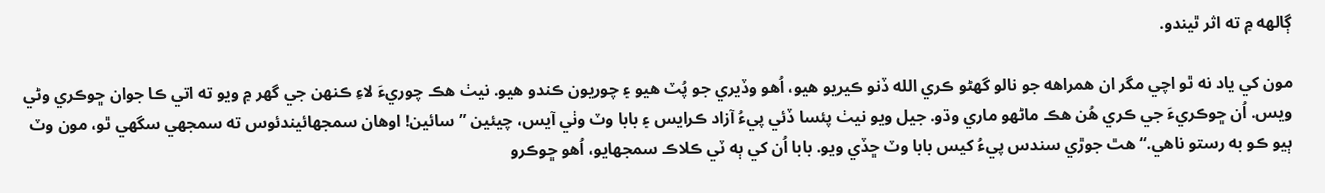ڳالهه ۾ ته اثر ٿيندو.

مون کي ياد نه ٿو اچي مگر ان همراهه جو نالو گھڻو ڪري الله ڏنو ڪيريو هيو، اُهو وڏيري جو پُٽ هيو ۽ چوريون ڪندو هيو. نيٺ هڪ چوريءَ لاءِ ڪنهن جي گھر ۾ ويو ته اتي ڪا جوان ڇوڪري وڻي ويس. اُن ڇوڪريءَ جي ڪري هُن هڪ ماڻهو ماري وڌو. جيل ويو نيٺ پئسا ڏئي پيءُ آزاد ڪرايس ۽ بابا وٽ وٺي آيس، چيئين ”سائين! اوهان سمجھائيندئوس ته سمجھي سگھي ٿو، مون وٽ ٻيو ڪو به رستو ناهي.“ هٿ جوڙي سندس پيءُ کيس بابا وٽ ڇڏي ويو. بابا اُن کي ٻه ٽي ڪلاڪ سمجھايو، اُهو ڇوڪرو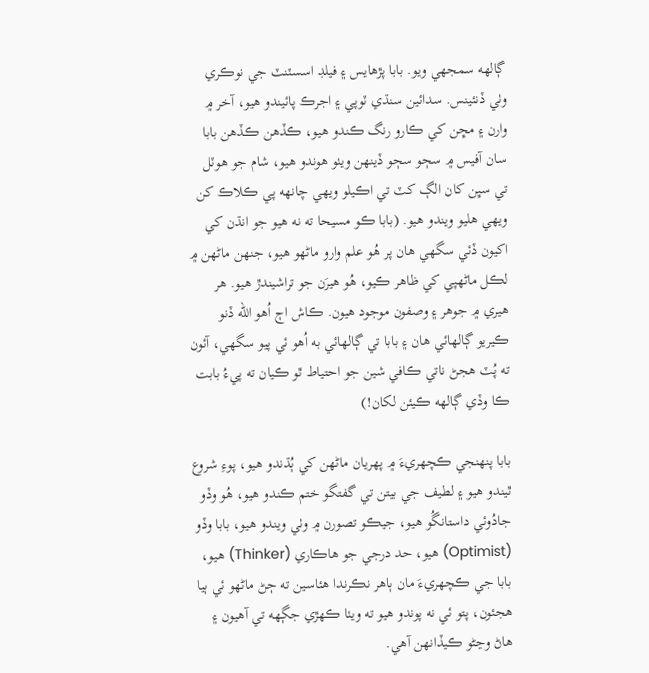ڳالهه سمجھي ويو. بابا پڙهايس ۽ فيلڊ اسسٽنٽ جي نوڪري وٺي ڏنئينس. سدائين سنڌي ٽوپي ۽ اجرڪ پائيندو هيو، آخر ۾ وارن ۽ مڇن کي ڪارو رنگ ڪندو هيو، ڪڏهن ڪڏهن بابا سان آفيس ۾ سڄو سڄو ڏينهن ويٺو هوندو هيو، شام جو هوٽل تي سڀن کان الڳ کٽ تي اڪيلو ويهي چانهه پي ڪلاڪ کن ويهي هليو ويندو هيو. (بابا ڪو مسيحا ته نه هيو جو انڌن کي اکيون ڏئي سگھي هان پر هُو علم وارو ماڻهو هيو، جنهن ماڻهن ۾ لڪل ماڻهپي کي ظاهر ڪيو، هُو هيرَن جو تراشيندڙ هيو. هر هيري ۾ جوهر ۽ وصفون موجود هيون. ڪاش اڄ اُهو الله ڏنو ڪيريو ڳالهائي هان ۽ بابا تي ڳالهائي به اُهو ئي پيو سگھي، آئون ته پُٽ هجڻ ناتي ڪافي شين جو احتياط ٿو ڪيان ته پيءُ بابت ڪا وڏي ڳالهه ڪيئن لکان!)

بابا پنهنجي ڪچهريءَ ۾ پهريان ماڻهن کي ٻُڌندو هيو، پوءِ شروع ٿيندو هيو ۽ لطيف جي بيتن تي گفتگو ختم ڪندو هيو، هُو وڏو جادُوئي داستانگُو هيو، جيڪو تصورن ۾ وٺي ويندو هيو، بابا وڏو (Optimist) هيو، حد درجي جو هاڪاري (Thinker) هيو، بابا جي ڪچهريءَ مان ٻاهر نڪرندا هئاسين ته ڄڻ ماڻهو ئي ٻيا هجئون، پتو ئي نه پوندو هيو ته ويٺا ڪهڙي جڳهه تي آهيون ۽ هاڻ وڃڻو ڪيڏانهن آهي.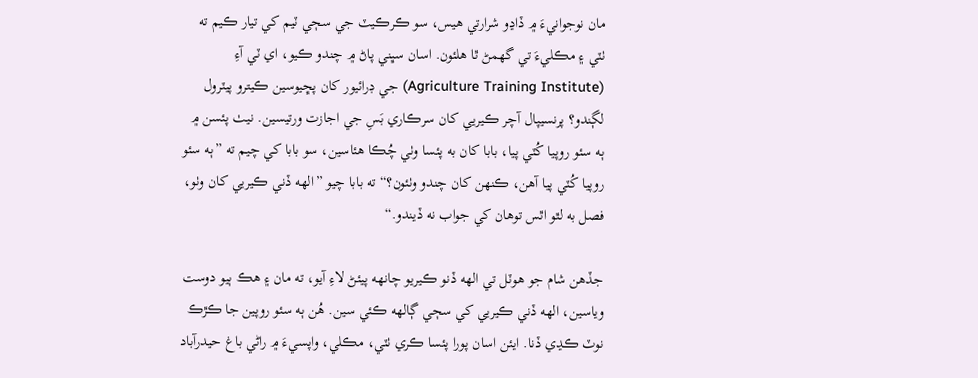مان نوجوانيءَ ۾ ڏاڍو شرارتي هيس، سو ڪرڪيٽ جي سڄي ٽيم کي تيار ڪيم ته ٺٽي ۽ مڪليءَ تي گھمڻ ٿا هلئون. اسان سڀني پاڻ ۾ چندو ڪيو، اي ٽي آءِ (Agriculture Training Institute) جي ڊرائيور کان پڇيوسين ڪيترو پيٽرول لڳندو؟ پرنسيپال آچر ڪيريي کان سرڪاري بَسِ جي اجازت ورتيسين. نيٺ پئسن ۾ ٻه سئو روپيا کُٽي پيا، بابا کان به پئسا وٺي چُڪا هئاسين، سو بابا کي چيم ته ”ٻه سئو روپيا کُٽي پيا آهن، ڪنهن کان چندو وٺئون؟“ ته بابا چيو ”الهه ڏني ڪيريي کان وٺو، فصل به لٿو اٿس توهان کي جواب نه ڏيندو.“

جڏهن شام جو هوٽل تي الهه ڏنو ڪيريو چانهه پيئڻ لاءِ آيو، ته مان ۽ هڪ ٻيو دوست وياسين، الهه ڏني ڪيريي کي سڄي ڳالهه ڪئي سين. هُن ٻه سئو روپين جا ڪڙڪ نوٽ ڪڍي ڏنا. ايئن اسان پورا پئسا ڪري ٺٽي، مڪلي، واپسيءَ ۾ راڻي باغ حيدرآباد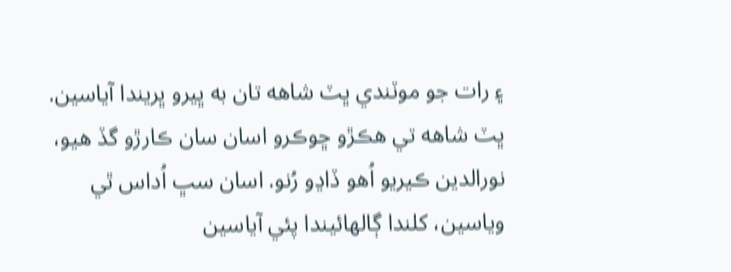۽ رات جو موٽندي ڀٽ شاهه تان به ڀيرو ڀريندا آياسين. ڀٽ شاهه تي هڪڙو ڇوڪرو اسان سان ڪارڙو گڏ هيو، نورالدين ڪيريو اُهو ڏاڍو رُنو. اسان سڀ اُداس ٿي وياسين، کلندا ڳالهائيندا پئي آياسين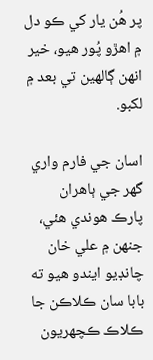پر هُن يار کي ڪو دل ۾ اهڙو پُور هيو، خير انهن ڳالهين تي بعد ۾ لکبو.

اسان جي فارم واري گھر جي ٻاهران پارڪ هوندي هئي، جنهن ۾ علي خان چانڊيو ايندو هيو ته بابا سان ڪلاڪن جا ڪلاڪ ڪچهريون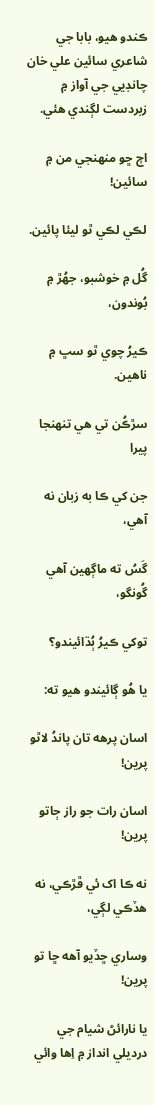ڪندو هيو، بابا جي شاعري سائين علي خان چانڊيي جي آواز ۾ زبردست لڳندي هئي.

اڄ ڇو منهنجي من ۾ سائين!

لڪي لڪي ٿو ليئا پائين.

گُل ۾ خوشبو، جھُڙ ۾ بُوندون،

ڪيرُ چوي ٿو سڀ ۾ ناهين.

سڙڪُن تي هي تنهنجا پيرا

جن کي ڪا به زبان نه آهي،

گَسُ ته ماڳهين آهي گُونگو،

توکي ڪيرُ ٻُڌائيندو؟

يا هُو ڳائيندو هيو ته:

اسان پرهه تان پاندُ لاٿو پرين!

اسان رات جو راز ڄاتو پرين!

نه ڪا اک ئي ڦڙڪي، نه هڏڪي لڳي،

وساري ڇڏيو آهه ڇا تو پرين!

يا نارائڻ شيام جي درديلي انداز ۾ اِها وائي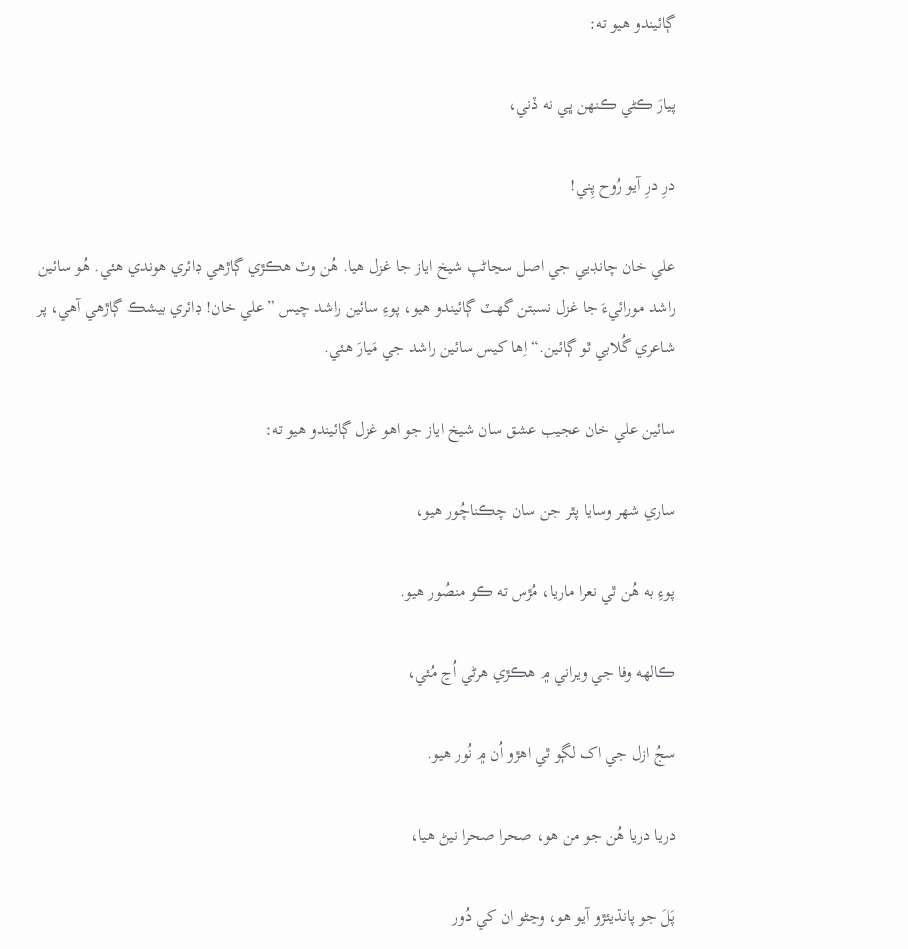ڳائيندو هيو ته:

پيارَ ڪڻي ڪنهن ڀي نه ڏني،

درِ درِ آيو رُوح پِني!

علي خان چانڊيي جي اصل سڃاڻپ شيخ اياز جا غزل هيا. هُن وٽ هڪڙي ڳاڙهي ڊائري هوندي هئي. هُو سائين راشد مورائيءَ جا غزل نسبتن گھٽ ڳائيندو هيو، پوءِ سائين راشد چيس ”علي خان! ڊائري بيشڪ ڳاڙهي آهي، پر شاعري گُلابي ٿو ڳائين.“ اِها کيس سائين راشد جي مَيارَ هئي.

سائين علي خان عجيب عشق سان شيخ اياز جو اهو غزل ڳائيندو هيو ته:

ساري شهر وسايا پٿر جن سان چڪناچُور هيو،

پوءِ به هُن ٿي نعرا ماريا، مُڙس ته ڪو منصُور هيو.

ڪالهه وفا جي ويراني ۾ هڪڙي هرڻي اُڃ مُئي،

سجُ ازل جي اک لڳو ٿي اهڙو اُن ۾ نُور هيو.

دريا دريا هُن جو من هو، صحرا صحرا نيڻ هيا،

پَلَ جو پانڌيئڙو آيو هو، وڃڻو ان کي دُور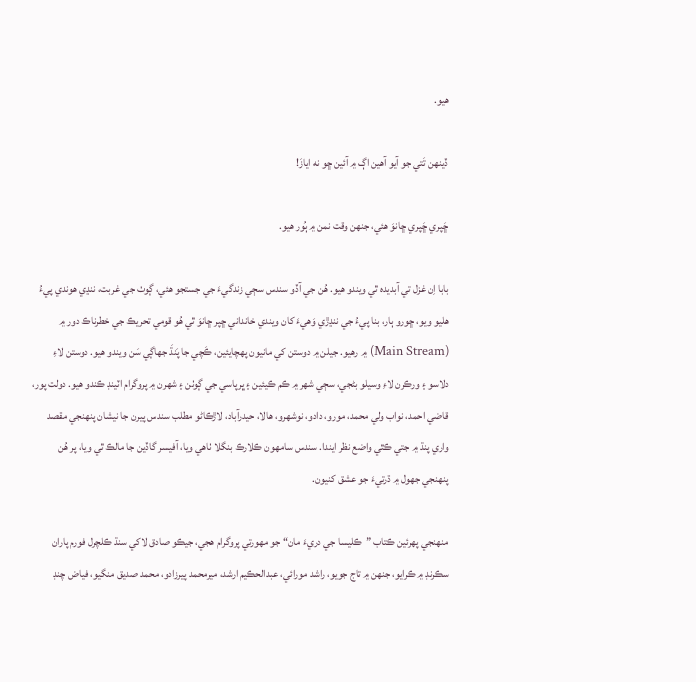هيو.

ڏينهن تَتي جو آيو آهين اڳ ۾ آئين ڇو نه ايازَ!

ڇَپري ڇَپري ڇانوَ هئي، جنهن وقت نمن ۾ ٻُور هيو.

بابا اِن غزل تي آبديده ٿي ويندو هيو. هُن جي آڏو سندس سڄي زندگيءَ جي جستجو هئي، ڳوٺ جي غربت، ننڍي هوندي پيءُ هليو ويو، ڇورو ٻار، بنا پيءُ جي ننڍڙي وَهيءَ کان ويندي خانداني ڇپر ڇانوَ ٿي هُو قومي تحريڪ جي خطرناڪ دور ۾ (Main Stream) ۾ رهيو. جيلن ۾ دوستن کي مانيون پهچايئين، ڪَچي جا پَنڌَ جھاڳي سَن ويندو هيو. دوستن لاءِ دلاسو ۽ ورڪرن لاءِ وسيلو بڻجي، سڄي شهر ۾ ڪم ڪيئين ۽ ڀرپاسي جي ڳوٺن ۽ شهرن ۾ پروگرام اٽينڊ ڪندو هيو. دولت پور، قاضي احمد، نواب ولي محمد، مورو، دادو، نوشهرو، هالا، حيدرآباد، لاڙڪاڻو مطلب سندس پيرن جا نيشان پنهنجي مقصد واري پنڌ ۾ جتي ڪٿي واضع نظر ايندا. سندس سامهون ڪلارڪ بنگلا ٺاهي ويا، آفيسر گاڏين جا مالڪ ٿي ويا، پر هُن پنهنجي جھول ۾ ڌرتيءَ جو عشق کنيون.

منهنجي پهرئين ڪتاب ”ڪليسا جي دريءَ مان“ جو مهورتي پروگرام هجي، جيڪو صادق لاکي سنڌ ڪلچرل فورم پاران سڪرنڊ ۾ ڪرايو، جنهن ۾ تاج جويو، راشد مورائي، عبدالحڪيم ارشد، ميرمحمد پيرزادو، محمد صديق منگيو، فياض چنڊ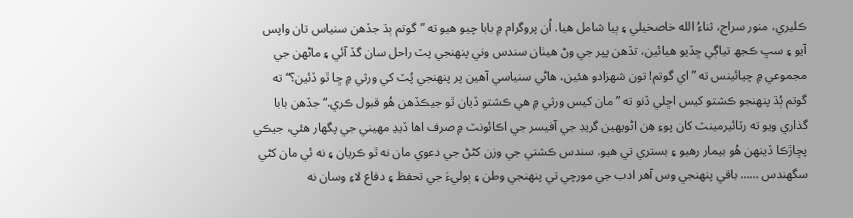ڪليري، منور سراج، ثناءُ الله خاصخيلي ۽ ٻيا شامل هيا. اُن پروگرام ۾ بابا چيو هيو ته ”گوتم ٻڌ جڏهن سنياس تان واپس آيو ۽ سڀ ڪجھ تياڳي ڇڏيو هيائين، تڏهن پپر جي وڻ هيٺان سندس وني پنهنجي پٽ راحل سان گڏ آئي ۽ ماڻهن جي مجموعي ۾ چيائينس ته ”اي گوتم! تون شهزادو هئين، هاڻي سنياسي آهين پر پنهنجي پُٽ کي ورثي ۾ ڇا ٿو ڏئين؟“ ته گوتم ٻُڌ پنهنجو ڪشتو کيس اڇلي ڏنو ته ”مان کيس ورثي ۾ هي ڪشتو ڏيان ٿو جيڪڏهن هُو قبول ڪري.“ جڏهن بابا گذاري ويو ته رٽائيرمينٽ کان پوءِ هِن اڻويهين گريڊ جي آفيسر جي اڪائونٽ ۾ صرف اها ڏيڍ مهيني جي پگھار هئي، جيڪي پڇاڙڪا ڏينهن هُو بيمار رهيو ۽ بستري تي هيو. سندس ڪشتي جي وزن کڻڻ جي دعوي مان نه ٿو ڪريان ۽ نه ئي مان کڻي سگھندس …… باقي پنهنجي وس آهر ادب جي مورچي تي پنهنجي وطن ۽ ٻوليءَ جي تحفظ ۽ دفاع لاءِ وسان نه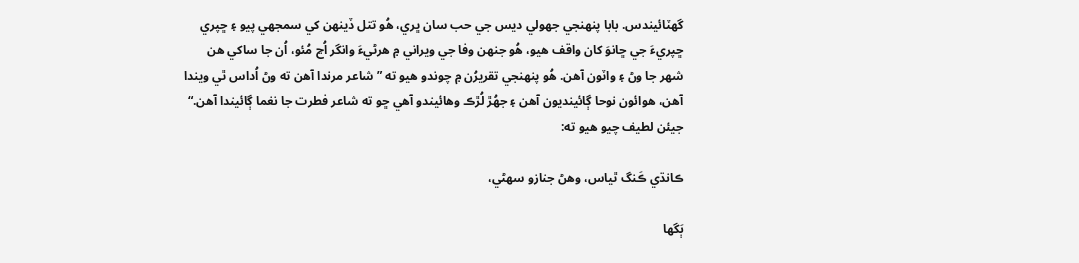گھٽائيندس. بابا پنهنجي جھولي ديس جي حب سان ڀري، هُو تتل ڏينهن کي سمجھي پيو ۽ ڇپري ڇپريءَ جي ڇانوَ کان واقف هيو، هُو جنهن وفا جي ويراني ۾ هرڻيءَ وانگر اُڃ مُئو، اُن جا ساکي هن شهر جا وڻ ۽ واٽون آهن. هُو پنهنجي تقريرُن ۾ چوندو هيو ته ”شاعر مرندا آهن ته وڻ اُداس ٿي ويندا آهن، هوائون نوحا ڳائينديون آهن ۽ جھُڙ لُڙڪ وهائيندو آهي ڇو ته شاعر فطرت جا نغما ڳائيندا آهن.“ جيئن لطيف چيو هيو ته:

ڪانڌي ڪَنگ ٿياس، وهڻ جنازو سهڻي،

ٻَگھا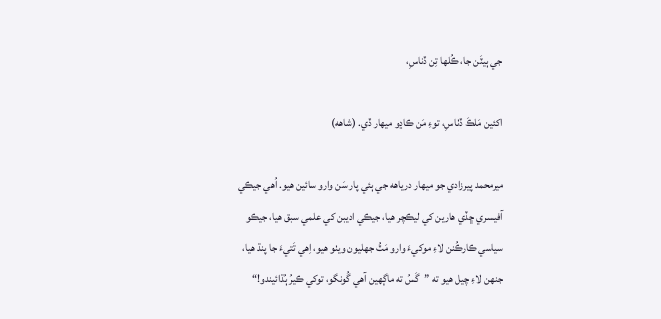جي ٻيٽَن جا، ڪُلها تِن ڏناسِ،

اکئين مَلڪَ ڏٺاسِ، توءِ مَن ڪاڍو ميهار ڏي. (شاهه)

ميرمحمد پيرزادي جو ميهار درياهه جي ٻئي پار سَن وارو سائين هيو. اُهي جيڪي آفيسري ڇڏي هارين کي ليڪچر هيا، جيڪي اديبن کي علمي سبق هيا، جيڪو سياسي ڪارڪُنن لاءِ موکيءَ وارو مَٽُ جھليون ويٺو هيو، اِهي تَتيءَ جا پنڌ هيا، جنهن لاءِ چيل هيو ته ”گَسُ ته ماڳهين آهي گُونگو، توکي ڪيرُ ٻُڌائيندو!“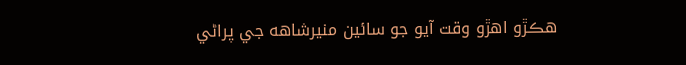هڪڙو اهڙو وقت آيو جو سائين منيرشاهه جي پراڻي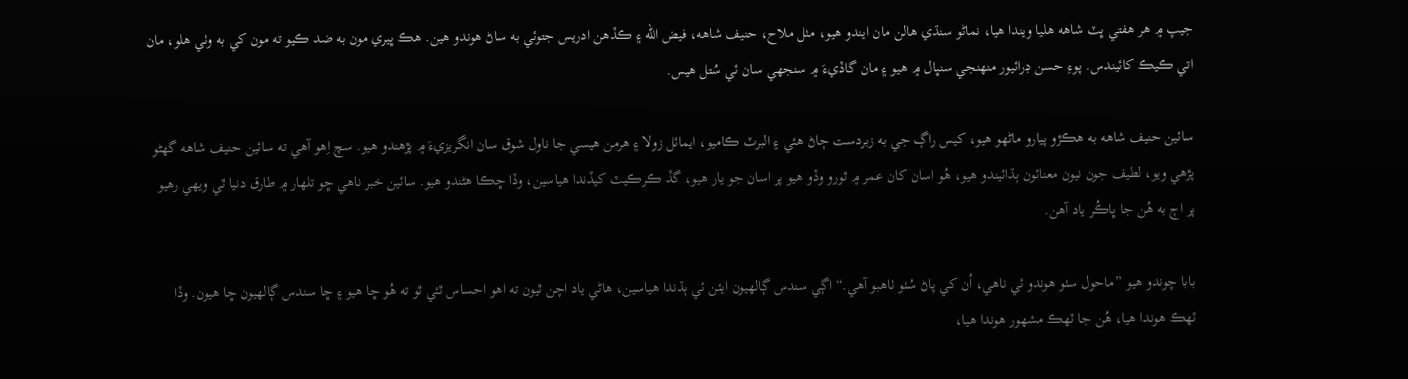جيپ ۾ هر هفتي ڀٽ شاهه هليا ويندا هيا، نماڻو سنڌي هالن مان ايندو هيو، مٺل ملاح، حنيف شاهه، فيض الله ۽ ڪڏهن ادريس جتوئي به ساڻ هوندو هين. هڪ ڀيري مون به ضد ڪيو ته مون کي به وٺي هلو، مان اتي ڪيڪ کائيندس. پوءِ حسن ڊرائيور منهنجي سنڀال ۾ هيو ۽ مان گاڏيءَ ۾ سنجھي سان ئي سُتل هيس.

سائين حنيف شاهه به هڪڙو پيارو ماڻهو هيو، کيس راڳ جي به زبردست ڄاڻ هئي ۽ البرٽ ڪاميو، ايمائل زولا ۽ هرمن هيسي جا ناول شوق سان انگريزيءَ ۾ پڙهندو هيو. سچ اِهو آهي ته سائين حنيف شاهه گھڻو پڙهي ويو، لطيف جون نيون معنائون ٻڌائيندو هيو، هُو اسان کان عمر ۾ ٿورو وڏو هيو پر اسان جو يار هيو، گڏ ڪرڪيٽ کيڏندا هياسين، وڏا ڇڪا هڻندو هيو. سائين خبر ناهي ڇو تلهار ۾ طارق دنيا ٿي ويهي رهيو پر اڄ به هُن جا ڀاڪُر ياد آهن.

بابا چوندو هيو ”ماحول سٺو هوندو ئي ناهي، اُن کي پاڻ سُٺو ٺاهبو آهي.“ اڳي سندس ڳالهيون ايئن ئي ٻڌندا هياسين، هاڻي ياد اچن ٿيون ته اهو احساس ٿئي ٿو ته هُو ڇا هيو ۽ ڇا سندس ڳالهيون ڇا هيون. وڏا ٽهڪ هوندا هيا، هُن جا ٽهڪ مشهور هوندا هيا،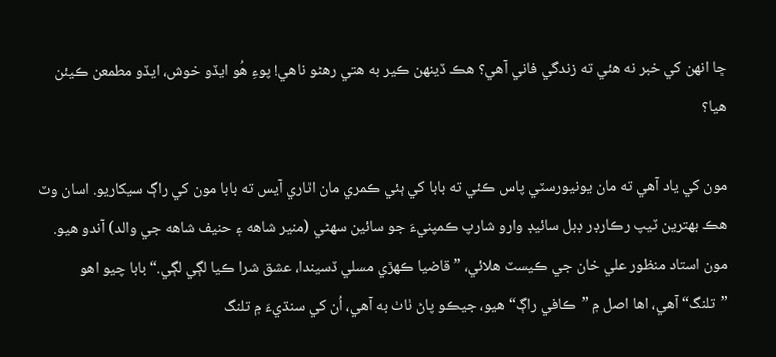ڇا انهن کي خبر نه هئي ته زندگي فاني آهي؟ هڪ ڏينهن ڪير به هتي رهڻو ناهي! پوءِ هُو ايڏو خوش، ايڏو مطمعن ڪيئن هيا؟

مون کي ياد آهي ته مان يونيورسٽي پاس ڪئي ته بابا کي ٻئي ڪمري مان اٿاري آيس ته بابا مون کي راڳ سيکاريو. اسان وٽ هڪ بهترين ٽيپ رڪارڊر ڊبل سائيڊ وارو شارپ ڪمپنيءَ جو سائين سهڻي (منير شاهه ۽ حنيف شاهه جي والد) آندو هيو. مون استاد منظور علي خان جي ڪيسٽ هلائي، ”قاضيا ڪهڙي مسلي ڏسيندا، عشق شرا ڪيا لڳي لڳي.“ بابا چيو اهو ”تلنگ“ آهي، اها اصل ۾ ”ڪافي راڳ“ هيو، جيڪو پاڻ ٺاٺ به آهي، اُن کي سنڌيءَ ۾ تلنگ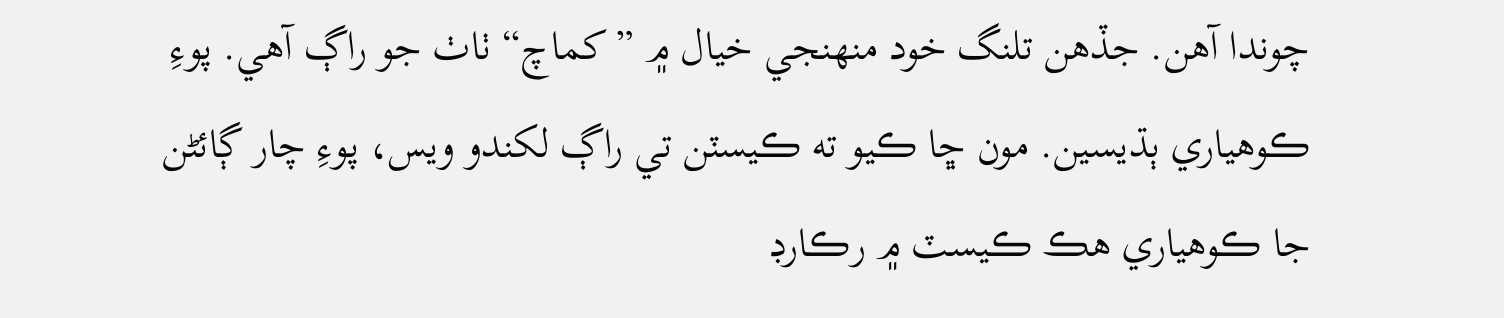چوندا آهن. جڏهن تلنگ خود منهنجي خيال ۾ ”کماچ“ ٺاٺ جو راڳ آهي. پوءِ ڪوهياري ٻڌيسين. مون ڇا ڪيو ته ڪيسٽن تي راڳ لکندو ويس، پوءِ چار ڳائڻن جا ڪوهياري هڪ ڪيسٽ ۾ رڪارڊ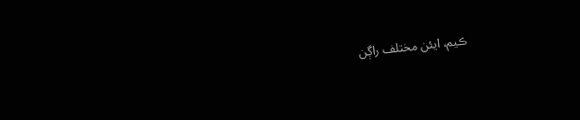ڪيم، ايئن مختلف راڳن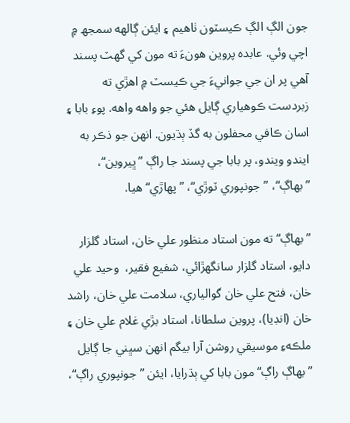جون الڳ الڳ ڪيسٽون ٺاهيم ۽ ايئن ڳالهه سمجھ ۾ اچي وئي. عابده پروين هونءَ ته مون کي گھٽ پسند آهي پر ان جي جوانيءَ جي ڪيسٽ ۾ اهڙي ته زبردست ڪوهياري ڳايل هئي جو واهه واهه. پوءِ بابا ۽ اسان ڪافي محفلون به گڏ ٻڌيون. انهن جو ذڪر به ايندو ويندو، پر بابا جي پسند جا راڳ ”ڀيروين“، ”بهاڳ“، ”جونپوري ٽوڙي“، ”پهاڙي“ هيا.

”بهاڳ“ ته مون استاد منظور علي خان، استاد گلزار دايو، استاد گلزار سانگھڙائي، شفيع فقير،  وحيد علي خان، فتح علي خان گوالياري، سلامت علي خان، راشد خان (انڊيا)، پروين سلطانا، استاد بڙي غلام علي خان ۽ ملڪهءِ موسيقي روشن آرا بيگم انهن سڀني جا ڳايل ”بهاڳ راڳ“ مون بابا کي ٻڌرايا، ايئن ”جونپوري راڳ“،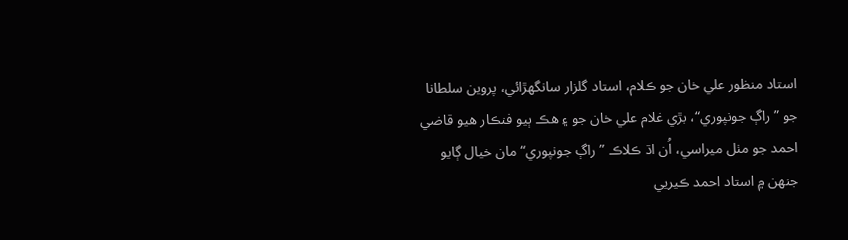استاد منظور علي خان جو ڪلام، استاد گلزار سانگھڙائي، پروين سلطانا جو ”راڳ جونپوري“، بڙي غلام علي خان جو ۽ هڪ ٻيو فنڪار هيو قاضي احمد جو مٺل ميراسي، اُن اڌ ڪلاڪ ”راڳ جونپوري“ مان خيال ڳايو جنهن ۾ استاد احمد ڪيريي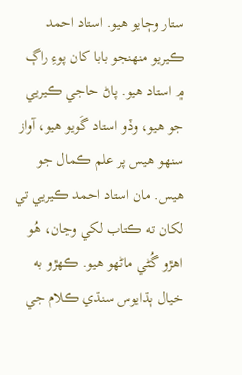ستار وڄايو هيو. استاد احمد ڪيريو منهنجو بابا کان پوءِ راڳ ۾ استاد هيو. پاڻ حاجي ڪيريي جو هيو، وڏو استاد گَويو هيو، آواز سنهو هيس پر علم ڪمال جو هيس. مان استاد احمد ڪيريي تي لکان ته ڪتاب لکي وڃان، هُو اهڙو گُڻي ماڻهو هيو. ڪهڙو به خيال ٻڌايوس سنڌي ڪلام جي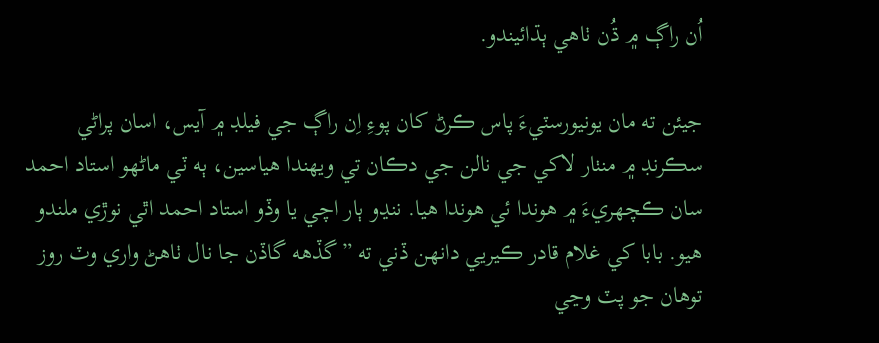اُن راڳ ۾ ڌُن ٺاهي ٻڌائيندو.

جيئن ته مان يونيورسٽيءَ پاس ڪرڻ کان پوءِ اِن راڳ جي فيلڊ ۾ آيس، اسان پراڻي سڪرنڊ ۾ منٺار لاکي جي نالن جي دڪان تي ويهندا هياسين، ٻه ٽي ماڻهو استاد احمد سان ڪچهريءَ ۾ هوندا ئي هوندا هيا. ننڍو ٻار اچي يا وڏو استاد احمد اٿي نوڙي ملندو هيو. بابا کي غلام قادر ڪيريي دانهن ڏني ته ”گڏهه گاڏن جا نال ٺاهڻ واري وٽ روز توهان جو پٽ وڃي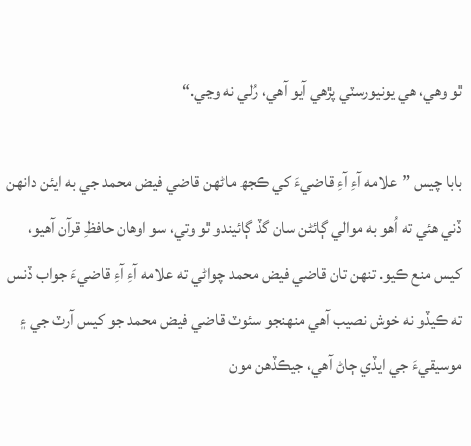ٿو وهي، هي يونيورسٽي پڙهي آيو آهي، رُلي نه وڃي.“

بابا چيس ”علامه آءِ آءِ قاضيءَ کي ڪجھ ماڻهن قاضي فيض محمد جي به ايئن دانهن ڏني هئي ته اُهو به موالي ڳائڻن سان گڏ ڳائيندو ٿو وتي، سو اوهان حافظِ قرآن آهيو، کيس منع ڪيو. تنهن تان قاضي فيض محمد چواڻي ته علامه آءِ آءِ قاضيءَ جواب ڏنس ته ڪيڏو نه خوش نصيب آهي منهنجو سئوٽ قاضي فيض محمد جو کيس آرٽ جي ۽ موسيقيءَ جي ايڏي ڄاڻ آهي، جيڪڏهن مون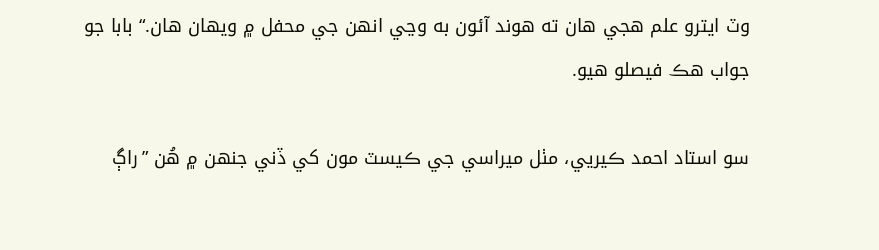وٽ ايترو علم هجي هان ته هوند آئون به وڃي انهن جي محفل ۾ ويهان هان.“ بابا جو جواب هڪ فيصلو هيو.

سو استاد احمد ڪيريي، مٺل ميراسي جي ڪيسٽ مون کي ڏني جنهن ۾ هُن ”راڳ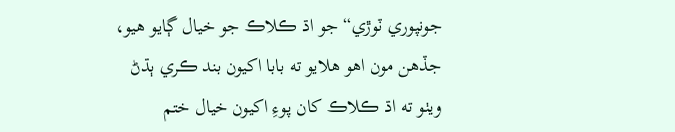جونپوري ٽوڙي“ جو اڌ ڪلاڪ جو خيال ڳايو هيو، جڏهن مون اهو هلايو ته بابا اکيون بند ڪري ٻڌڻ ويٺو ته اڌ ڪلاڪ کان پوءِ اکيون خيال ختم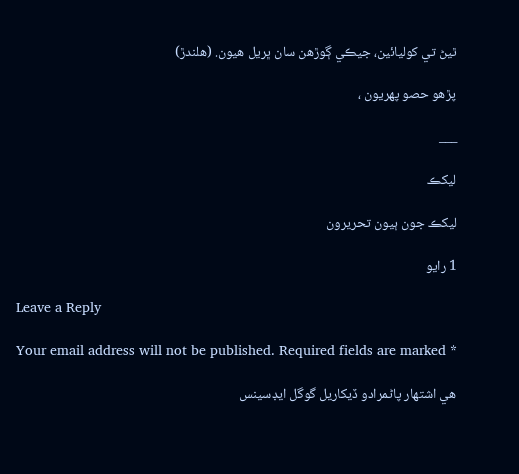ٿيڻ تي کوليائين، جيڪي ڳوڙهن سان ڀريل هيون. (ھلندڙ)

پڙھو حصو پھريون ،

___

ليکڪ

ليکڪ جون ٻيون تحريرون

1 رايو

Leave a Reply

Your email address will not be published. Required fields are marked *

هي اشتهار پاڻمرادو ڏيکاريل گوگل ايڊسينس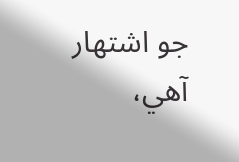جو اشتهار آهي،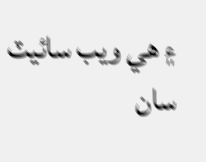۽ هي ويب سائيٽ سان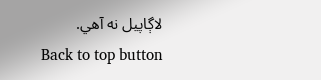لاڳاپيل نه آهي.
Back to top button